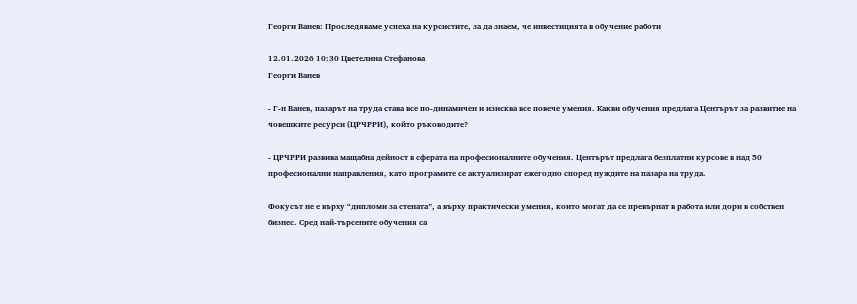Георги Ванев: Проследяваме успеха на курсистите, за да знаем, че инвестицията в обучение работи

12.01.2026 10:30 Цветелина Стефанова
Георги Ванев

- Г-н Ванев, пазарът на труда става все по-динамичен и изисква все повече умения. Какви обучения предлага Центърът за развитие на човешките ресурси (ЦРЧРРИ), който ръководите?

- ЦРЧРРИ развива мащабна дейност в сферата на професионалните обучения. Центърът предлага безплатни курсове в над 50 професионални направления, като програмите се актуализират ежегодно според нуждите на пазара на труда.

Фокусът не е върху “дипломи за стената”, а върху практически умения, които могат да се превърнат в работа или дори в собствен бизнес. Сред най-търсените обучения са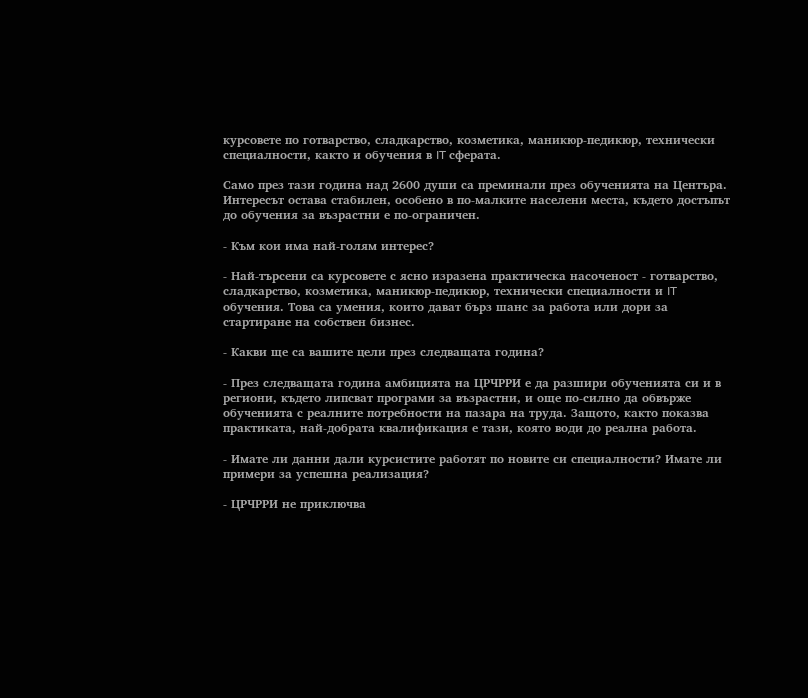курсовете по готварство, сладкарство, козметика, маникюр-педикюр, технически специалности, както и обучения в IT сферата.

Само през тази година над 2600 души са преминали през обученията на Центъра. Интересът остава стабилен, особено в по-малките населени места, където достъпът до обучения за възрастни е по-ограничен.

- Към кои има най-голям интерес?

- Най-търсени са курсовете с ясно изразена практическа насоченост - готварство, сладкарство, козметика, маникюр-педикюр, технически специалности и IT обучения. Това са умения, които дават бърз шанс за работа или дори за стартиране на собствен бизнес.

- Какви ще са вашите цели през следващата година?

- През следващата година амбицията на ЦРЧРРИ е да разшири обученията си и в региони, където липсват програми за възрастни, и още по-силно да обвърже обученията с реалните потребности на пазара на труда. Защото, както показва практиката, най-добрата квалификация е тази, която води до реална работа.

- Имате ли данни дали курсистите работят по новите си специалности? Имате ли примери за успешна реализация?

- ЦРЧРРИ не приключва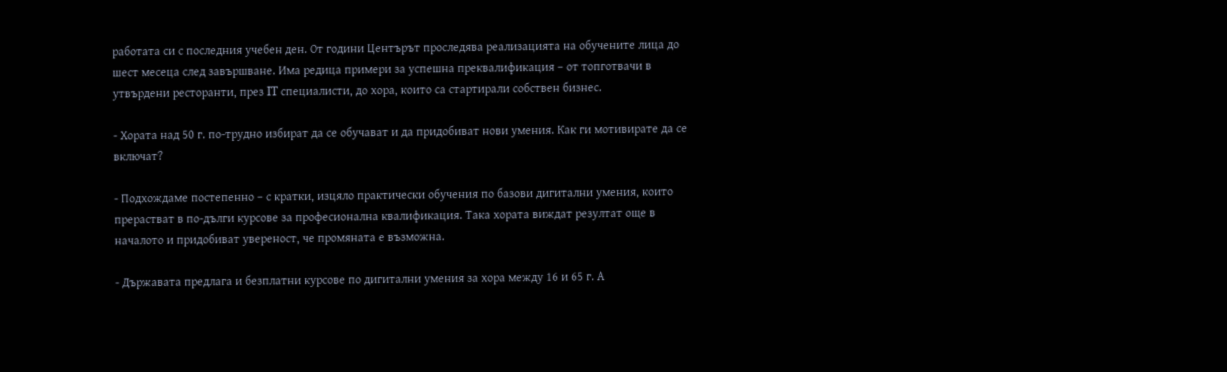работата си с последния учебен ден. От години Центърът проследява реализацията на обучените лица до шест месеца след завършване. Има редица примери за успешна преквалификация – от топготвачи в утвърдени ресторанти, през IT специалисти, до хора, които са стартирали собствен бизнес.

- Хората над 50 г. по-трудно избират да се обучават и да придобиват нови умения. Как ги мотивирате да се включат?

- Подхождаме постепенно – с кратки, изцяло практически обучения по базови дигитални умения, които прерастват в по-дълги курсове за професионална квалификация. Така хората виждат резултат още в началото и придобиват увереност, че промяната е възможна.

- Държавата предлага и безплатни курсове по дигитални умения за хора между 16 и 65 г. А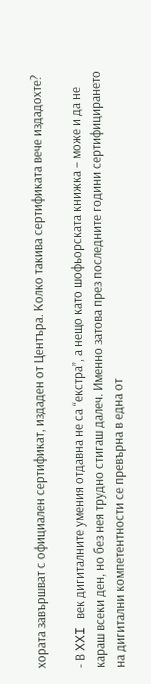хората завършват с официален сертификат, издаден от Центъра. Колко такива сертификата вече издадохте?

- В XXI век дигиталните умения отдавна не са “екстра”, а нещо като шофьорската книжка – може и да не караш всеки ден, но без нея трудно стигаш далеч. Именно затова през последните години сертифицирането на дигитални компетентности се превърна в една от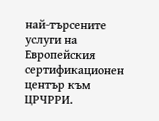най-търсените услуги на Европейския сертификационен център към ЦРЧРРИ.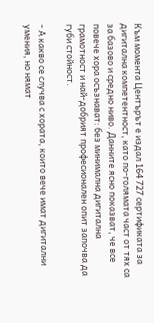Към момента Центърът е издал 164 727 сертификата за дигитална компетентност, като по-голямата част от тях са за базово и средно ниво. Данните ясно показват, че все повече хора осъзнават: без минимална дигитална грамотност и най-добрият професионален опит започва да губи стойност.

- А какво се случва с хората, които вече имат дигитални умения, но нямат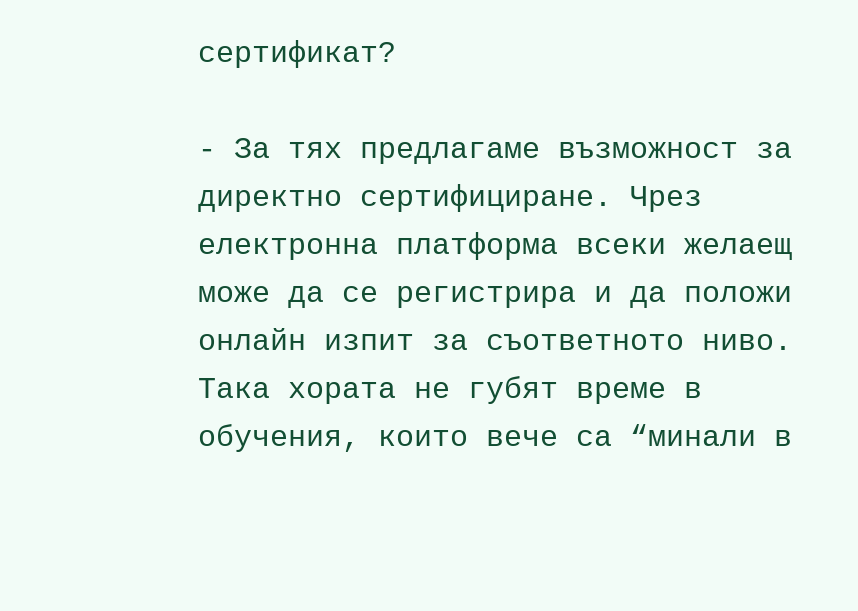сертификат?

- За тях предлагаме възможност за директно сертифициране. Чрез електронна платформа всеки желаещ може да се регистрира и да положи онлайн изпит за съответното ниво. Така хората не губят време в обучения, които вече са “минали в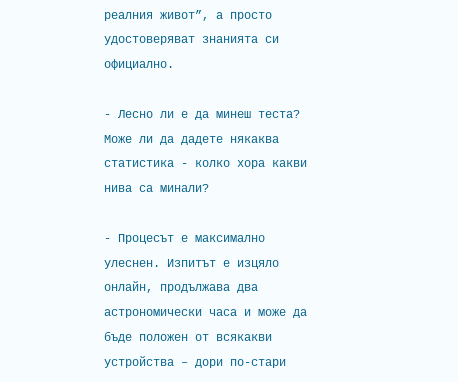реалния живот”, а просто удостоверяват знанията си официално.

- Лесно ли е да минеш теста? Може ли да дадете някаква статистика - колко хора какви нива са минали?

- Процесът е максимално улеснен. Изпитът е изцяло онлайн, продължава два астрономически часа и може да бъде положен от всякакви устройства – дори по-стари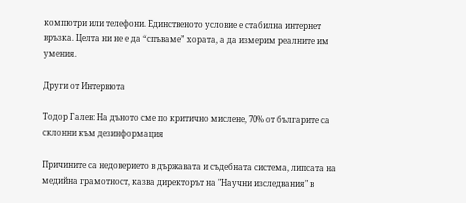компютри или телефони. Единственото условие е стабилна интернет връзка. Целта ни не е да “спъваме” хората, а да измерим реалните им умения.

Други от Интервюта

Тодор Галев: На дъното сме по критично мислене, 70% от българите са склонни към дезинформация

Причините са недоверието в държавата и съдебната система, липсата на медийна грамотност, казва директорът на "Научни изследвания" в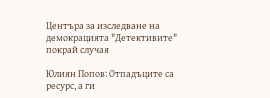Центъра за изследване на демокрацията "Детективите" покрай случая

Юлиян Попов: Отпадъците са ресурс, а ги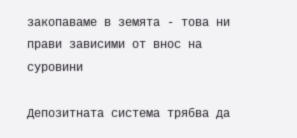закопаваме в земята - това ни прави зависими от внос на суровини

Депозитната система трябва да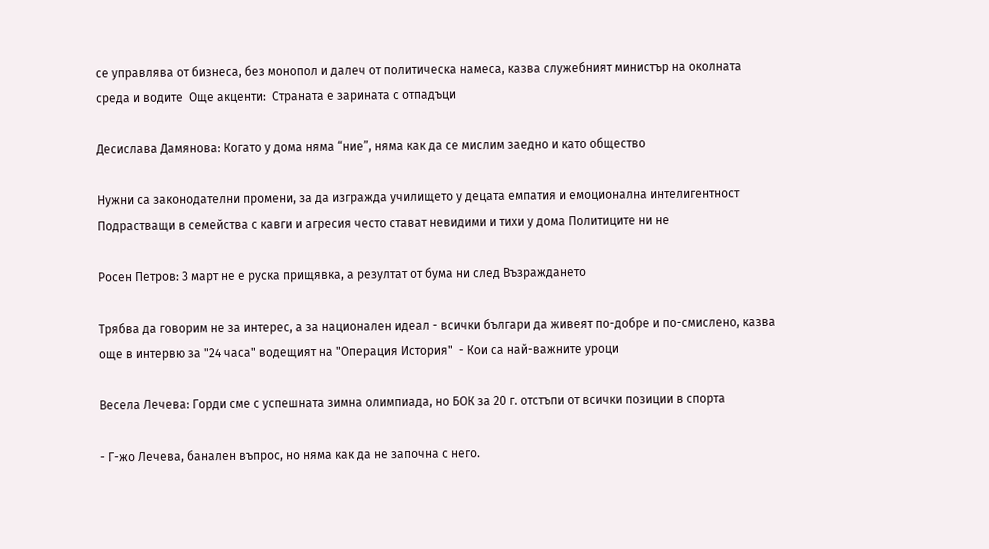се управлява от бизнеса, без монопол и далеч от политическа намеса, казва служебният министър на околната среда и водите  Още акценти:  Страната е зарината с отпадъци

Десислава Дамянова: Когато у дома няма “ние”, няма как да се мислим заедно и като общество

Нужни са законодателни промени, за да изгражда училището у децата емпатия и емоционална интелигентност Подрастващи в семейства с кавги и агресия често стават невидими и тихи у дома Политиците ни не

Росен Петров: 3 март не е руска прищявка, а резултат от бума ни след Възраждането

Трябва да говорим не за интерес, а за национален идеал - всички българи да живеят по-добре и по-смислено, казва още в интервю за "24 часа" водещият на "Операция История"  - Кои са най-важните уроци

Весела Лечева: Горди сме с успешната зимна олимпиада, но БОК за 20 г. отстъпи от всички позиции в спорта

- Г-жо Лечева, банален въпрос, но няма как да не започна с него.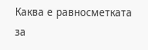Каква е равносметката за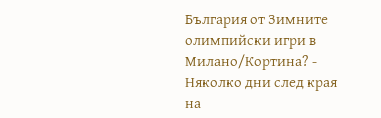България от Зимните олимпийски игри в Милано/Кортина? - Няколко дни след края на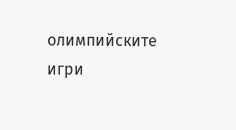олимпийските игри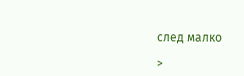след малко

>